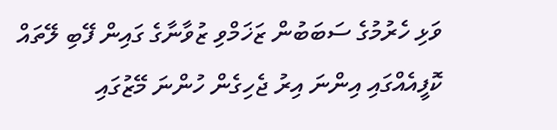ވަޅި ހެރުމުގެ ސަބަބުން ޒަޚަމްވި ޒުވާނާގެ ގައިން ފޭބި ލޭތައް
ކޮފީއެއްގައި އިންނަ އިރު ޖެހިގެން ހުންނަ މޭޒުގައި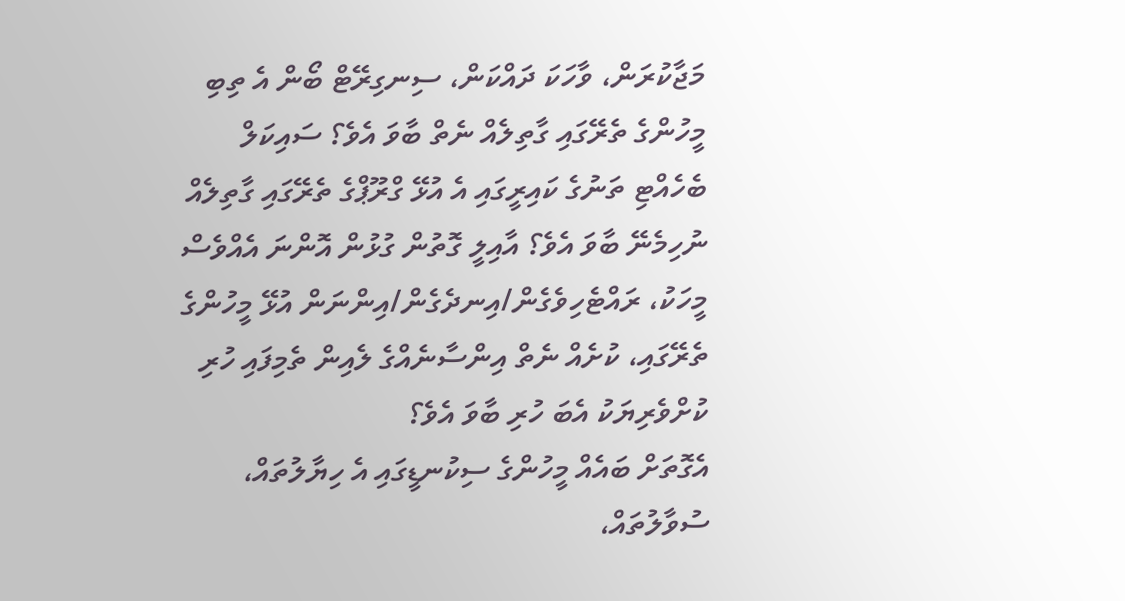މަޖާކުރަން، ވާހަކަ ދައްކަން، ސިނގިރޭޓް ބޯން އެ ތިބި މީހުންގެ ތެރޭގައި ގާތިލެއް ނެތް ބާވަ އެވެ؟ ސައިކަލް ބެހެއްޓި ތަނުގެ ކައިރީގައި އެ އުޅޭ ގްރޫޕްގެ ތެރޭގައި ގާތިލެއް ނުހިމެނޭ ބާވަ އެވެ؟ އާއިލީ ގޮތުން ގުޅުން އޮންނަ އެއްވެސް މީހަކު، ރައްޓެހިވެގެން/އިނދެގެން/އިންނަން އުޅޭ މީހުންގެ ތެރޭގައި، ކުށެއް ނެތް އިންސާނެއްގެ ލެއިން ތެމިފައި ހުރި ކުށްވެރިޔަކު އެބަ ހުރި ބާވަ އެވެ؟
އެގޮތަށް ބައެއް މީހުންގެ ސިކުނޑީގައި އެ ހިޔާލުތައް، ސުވާލުތައް،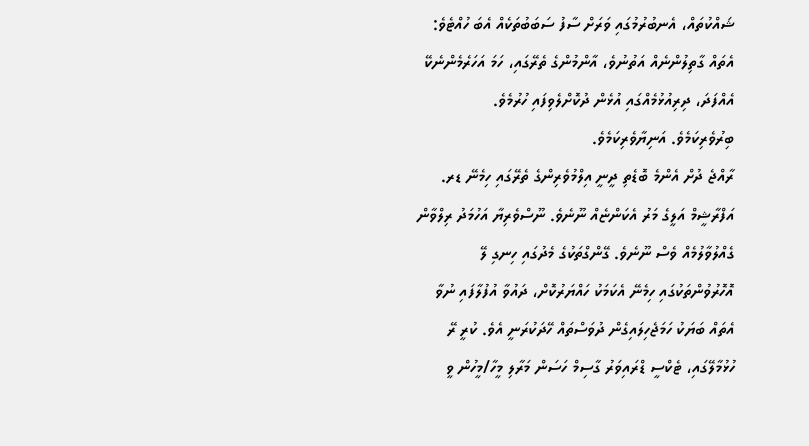ޝައްކުތައް، އެނބުރުމުގައި ވަރަށް ސާފު ސަބަބުތަކެއް އެބަ ހުއްޓެވެ: އެތައް ގާތިލުންނެއް އަތުނުވެ، އާންމުންގެ ތެރޭގައި، ހަމަ އަހަރެމެންނެކޭ އެއްފަދަ، ދިރިއުޅުމެއްގައި އުޅެން ދުކޮށްލެވިފައި ހުރުމެވެ.
ބިރުވެރިކަމެވެ. އަނިޔާވެރިކަމެވެ.
ރާއްޖެ ދުށް އެންމެ ބޮޑެތި ދީނީ އިލްމުވެރިންގެ ތެރޭގައި ހިމެނޭ ޑރ. އަފްރާޝީމް އަލީގެ މަރު އެކަންޏެއް ނޫނެވެ. ނޫސްވެރިޔާ އަހުމަދު ރިލްވާން ގެއްލުވާލުމެއް ވެސް ނޫނެވެ. ގޭންގްތަކުގެ މެދުގައި ހިނގި ލޭ އޮހޮރުވުންތަކުގައި ހިމެނޭ އެކަމަކު ހައްޔަރުކޮށް، ދައުވާ އުފުލާފައި ނުވާ އެތައް ބަޔަކު ހަމަޖެހިލައިގެން ދުވަސްތައް ހޭދަކުރަނީ އެވެ. ކުރީ ރޭ ހުޅުމާލޭގައި، ޓެކްސީ ޑްރައިވަރު ގާސިމް ހަސަން މަރާލި މީހާ/މީހުން ވީ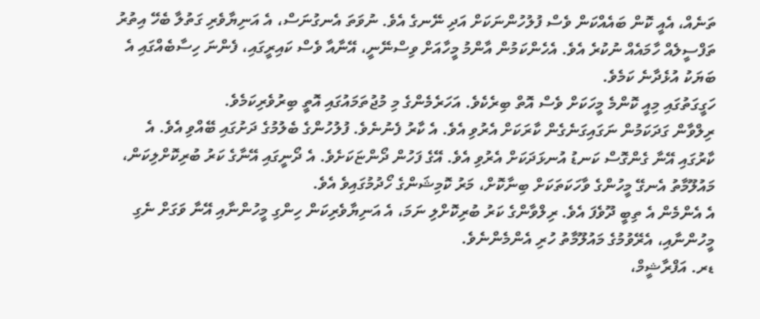ތަނެއް، އެއީ ކޮން ބައެއްކަން ވެސް ފުލުހުންނަކަށް އަދި ނޭނގެ އެވެ. ނުވަތަ އެނގުނަސް، އެ އަނިޔާވެރި ގަތުލާ ބެހޭ އިތުރު ތަފްސީލެއް ހާމައެއް ނުކުރެ އެވެ. އެހެންކަމުން އާންމު މީހާއަށް ވިސްނޭނީ، އޭނާއާ ވެސް ކައިރީގައި، ފެންނަ ހިސާބެއްގައި އެ ބަޔަކު އުޅެދާނެ ކަމެވެ.
ހަގީގަތުގައި މިއީ ކޮންމެ މީހަކަށް ވެސް އޮތް ބިރެކެވެ. އަހަރެމެންގެ މި މުޖުތަމައުގައި އޮތީ ބިރުވެރިކަމެވެ.
ރިލްވާން ގަދަކަމުން ނަގައިގަނެގެން ކާރަކަށް އެރުވި އެވެ. އެ ކާރު ފެނުނެވެ. ފުލުހުންގެ ބެލުމުގެ ދަށުގައި ބޭއްވި އެވެ. އެ ކާރުގައި އޭނާ ގެންގޮސް ކަނޑު އުނޅަދަކަށް އެރުވި އެވެ. އޭގެ ފަހުން ދޯންޏަކަށެވެ. އެ ދޯނީގައި އޭނާގެ ކަރު ބުރިކޮށްލިކަން، މައުލޫމާތު އެނގޭ މީހުންގެ ވާހަކަތަކަށް ބިނާކޮށް، މަރު ކޮމިޝަންގެ ހޯދުމުގައިވެ އެވެ.
އެ އެންމެން އެ ތިބީ ދޫވެފަ އެވެ. ރިލްވާންގެ ކަރު ބުރިކޮށްލި ނަމަ، އެ އަނިޔާވެރިކަން ހިންގި މީހުންނާއި އޭނާ ވަގަށް ނެގި މީހުންނާއި، އެރޭވުމުގެ މައުލޫމާތު ހުރި އެންމެންނެވެ.
ޑރ. އަފްރާޝީމް،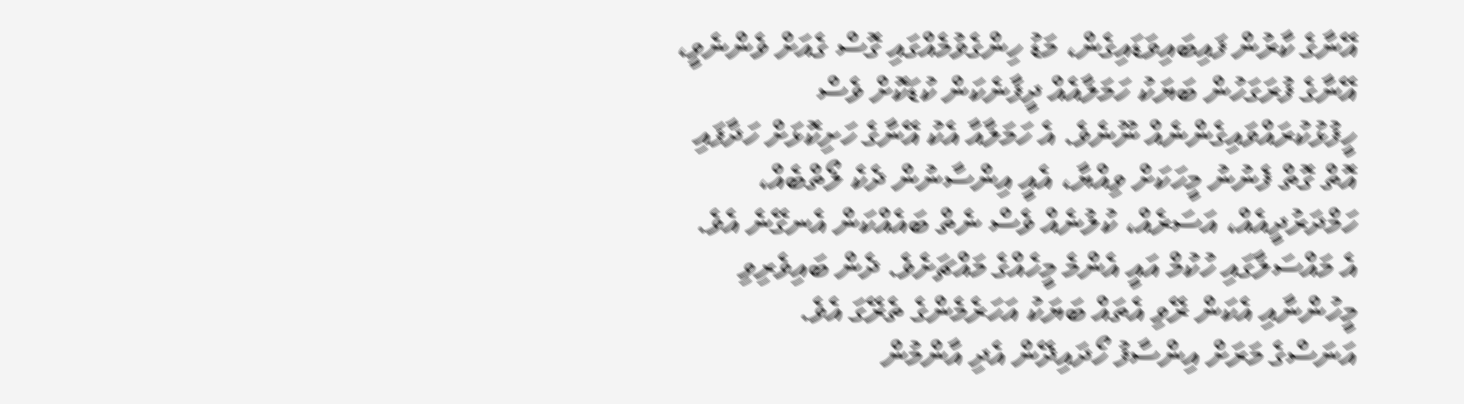އޭނާގެ ކާރުން ފައިބައިވަޑައިގެން، މަޑު ހިންގެވުމެއްގައި ގޮސް ގެއަށް ވެންނެވީ، އޭނާގެ ފުރަގަހުން ބަޔަކު ހަމަލާއެއް ދީފާނެކަން ކުޑަކޮށް ވެސް ހީފުޅުކުރައްވައިގެންނެއް ނޫނެވެ. އެ ހަމަލާއާ އެކު އޭނާގެ ހަށިކޮޅަށް ހަދާފައި އޮތް ގޮތް ފެނުނު މީހަކަށް ވިއްޔާ، އެއީ އިންސާނުން ދެކެ ލޯތްބެއް، ހަމްދަރުދީއެއް، އަސަރެއް، ކުލުނެއް ވެސް ނެތް ބައެއްކަން އެނގޭނެ އެވެ.
އެ މައްސަލާގައި ހުކުމް އައީ އެންމެ މީހެއްގެ މައްޗަށެވެ. ދެން ބައިވެރިވި މީހުންނާއި އެކަން ރޭވި އެތައް ބަޔަކު އަހަރެމެންގެ ތެރޭގަ އެވެ.
އަނަސްގެ މަރަށް އިންސާފު ހޯދައިދޭން އެދި އާންމުން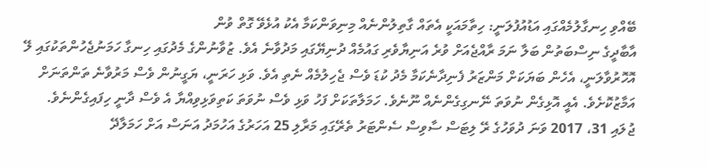ބޭއްވި ހިނގާލުމެއްގައި އަޑުއުފުލަނީ: ހިތާމައަކީ އެތައް ގާތިލުންނެއް މިނިވަންކަމާ އެކު އުޅެވޭ ގޮތް ވުން
އާބާދީގެ ނިސްބަތުން ބަލާ ނަމަ ރާއްޖެއަށް ވުރެ އަނިޔާވެރި ގައުމެއް ދުނިޔޭގައި މަދުވާނެ އެވެ. ޒުވާނުންގެ މެދުގައި ހިނގާ ހަމަނުޖެހުންތަކުގައި ލޭ އޮހޮރުވާލަނީ، އެހެން ބަޔަކަށް މަންޒަރު ފެނިދާނެކަމާ މެދު ކުޑަ ވެސް ޖެހިލުމެއް ނެތި އެވެ. ވަޅި ހަރަނީ، ޔަގީނުން ވެސް މަރުވާނެ ތަންތަނަށް އަމާޒުކޮށެވެ. އެއީ އޮޅިގެން ނުވަތަ ނޭނގިގެންނެއް ނޫނެވެ. ހަމަލާތަކަށް ފަހު ވަޅި ވެސް ނުވަތަ ކަތިވަޅިވިއްޔާ އެ ވެސް ދާނީ ހިފައިގެންނެވެ.
ޖުލައި 31، 2017 ވަނަ ދުވަހުގެ ރޭ ލިޓަސް ސާވިސް ސެންޓަރު ތެރޭގައި މަރާލި 25 އަހަރުގެ އަހުމަދު އަނަސް އަށް ހަމަލާދޭ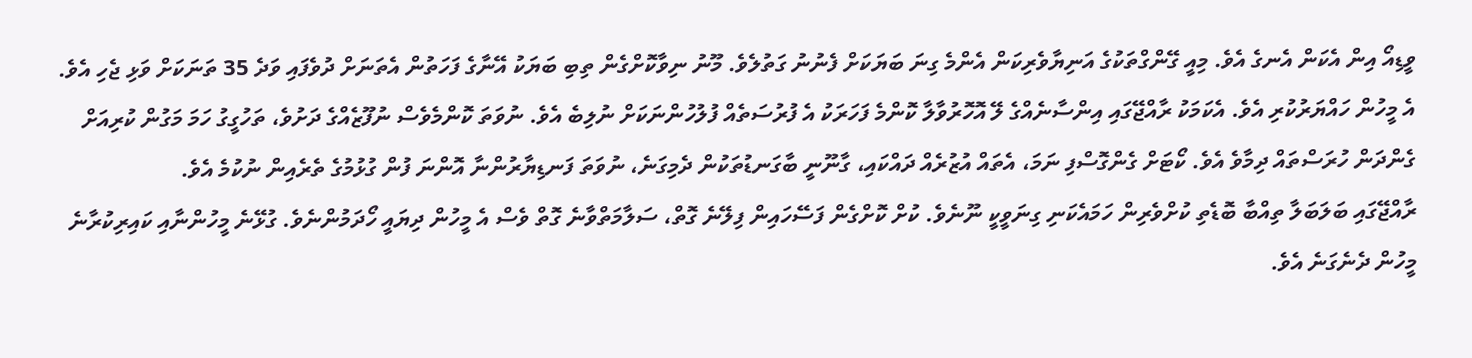ވީޑިއޯ އިން އެކަން އެނގެ އެވެ. މިއީ ގޭންގްތަކުގެ އަނިޔާވެރިކަން އެންމެ ގިނަ ބަޔަކަށް ފެނުނު ގަތުލެވެ. މޫނު ނިވާކޮށްގެން ތިބި ބަޔަކު އޭނާގެ ފަހަތުން އެތަނަށް ދުވެފައި ވަދެ 35 ތަނަކަށް ވަޅި ޖެހި އެވެ.
އެ މީހުން ހައްޔަރުކުރި އެވެ. އެކަމަކު ރާއްޖޭގައި އިންސާނެއްގެ ލޭ އޮހޮރުވާލާ ކޮންމެ ފަހަރަކު އެ ފުރުސަތެއް ފުލުހުންނަކަށް ނުލިބެ އެވެ. ނުވަތަ ކޮންމެވެސް ނުފޫޒެއްގެ ދަށުވެ، ތަހުގީގު ހަމަ މަގުން ކުރިއަށް ގެންދަން ހުރަސްތައް ދިމާވެ އެވެ. ކޯޓަށް ގެންގޮސްފި ނަމަ، އެތައް އުޒުރެއް ދައްކައި، ގާނޫނީ ބާގަނޑުތަކުން ދެމިގަނެ، ނުވަތަ ފަނޑިޔާރުންނާ އޮންނަ ފުން ގުޅުމުގެ ތެރެއިން ނުކުމެ އެވެ.
ރާއްޖޭގައި ބަލަބަލާ ތިއްބާ ބޮޑެތި ކުށްވެރިން ހަމައެކަނި ގިނަވީކީ ނޫނެވެ. ކުށް ކޮށްގެން ފަސޭހައިން ފިލޭނެ ގޮތް، ސަލާމަތްވާނެ ގޮތް ވެސް އެ މީހުން ދިޔައީ ހޯދަމުންނެވެ. ގުޅޭނެ މީހުންނާއި ކައިރިކުރާނެ މީހުން ދެނެގަނެ އެވެ.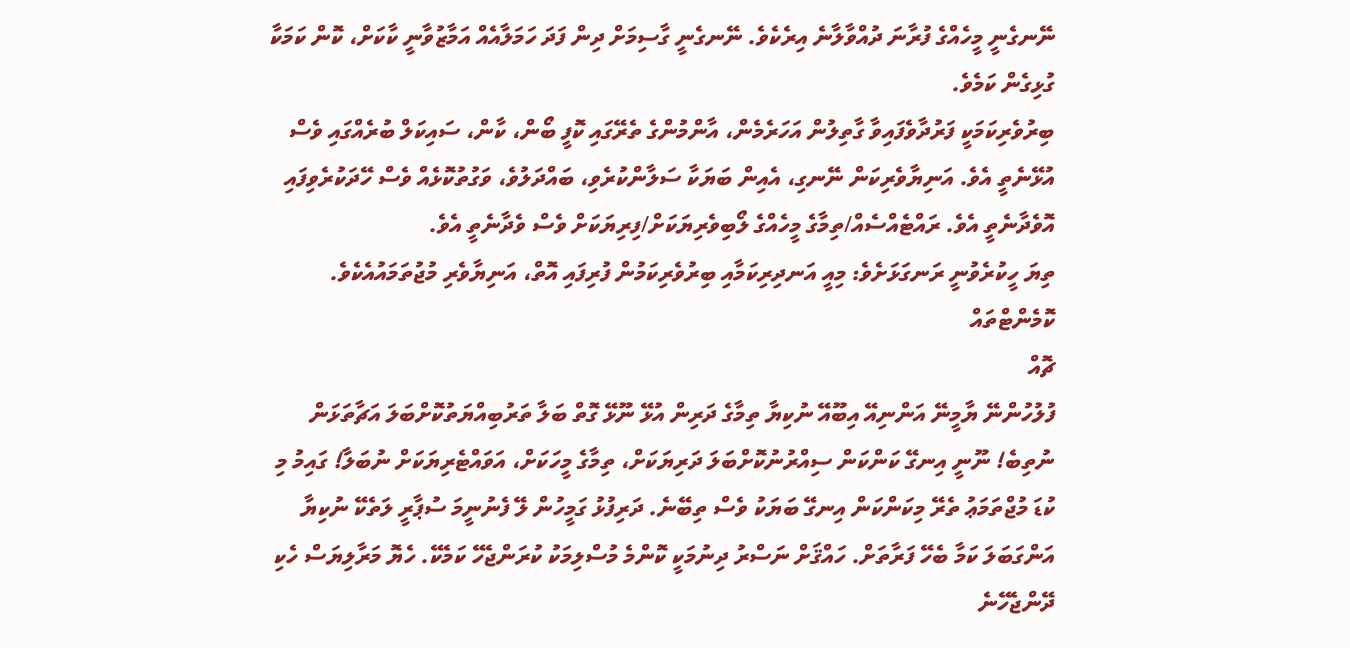ނޭނގެނީ މީހެއްގެ ފުރާނަ ދުއްވާލާނެ އިރެކެވެ. ނޭނގެނީ ގާސިމަށް ދިން ފަދަ ހަމަލާއެއް އަމާޒުވާނީ ކާކަށް، ކޮން ކަމަކާ ގުޅިގެން ކަމެވެ.
ބިރުވެރިކަމަކީ ފަރުދާވެފައިވާ ގާތިލުން އަހަރެމެން، އާންމުންގެ ތެރޭގައި ކޮފީ ބޯން، ކާން، ސައިކަލް ބުރެއްގައި ވެސް އުޅޭނެތީ އެވެ. އަނިޔާވެރިކަން ނޭނގި، އެއިން ބަޔަކާ ސަލާންކުރެވި، ބައްދަލުވެ، ވަގުތުކޮޅެއް ވެސް ހޭދަކުރެވިފައި އޮވެދާނެތީ އެވެ. ރައްޓެއްސެއް/ތިމާގެ މީހެއްގެ ލޯބިވެރިޔަކަށް/ފިރިޔަކަށް ވެސް ވެދާނެތީ އެވެ.
ތިޔަ ހީކުރެވުނީ ރަނގަޅަށެވެ: މިއީ އަނދިރިކަމާއި ބިރުވެރިކަމުން ފުރިފައި އޮތް، އަނިޔާވެރި މުޖުތަމައުއެކެވެ.
ކޮމެންޓްތައް
ޗޮއް
ފުލުހުންނޭ ޔާމީނޭ އަންނިއޭ އިބޫއޭ ނުކިޔާ ތިމާގެ ދަރިން އުޅޭ ނޫޅޭ ގޮތް ބަލާ ތަރުބިއްޔަތުކޮށްބަލަ އަޗާތަޅަން ނުތިބެ! ނޫނީ އިނގޭ ކަންކަން ސިއްރުނުކޮށްބަލަ ދަރިޔަކަށް، ތިމާގެ މީހަކަށް، އަވައްޓެރިޔަކަށް ނުބަލާ! ގައިމު މި ކުޑަ މުޖްތަމަޢު ތެރޭ މިކަންކަން އިނގޭ ބަޔަކު ވެސް ތިބޭނެ. ދަރިފުޅު ގަމީހުން ލޭ ފެނުނީމަ ސުޕާރީ ލަތެކޭ ނުކިޔާ އަންގަބަލަ ކަމާ ބެހޭ ފަރާތަށް. ހައްޤަށް ނަސްރު ދިނުމަކީ ކޮންމެ މުސްލިމަކު ކުރަންޖެހޭ ކަމެކޭ. ހެޔޮ މަރާލިޔަސް ހެކި ދޭންޖެހޭނެ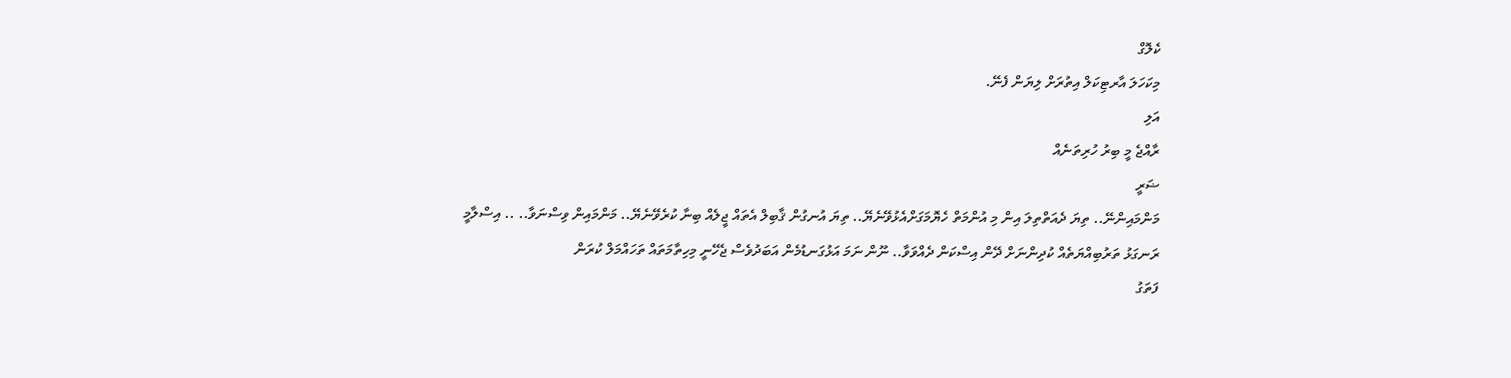ކެލޮގް
މިކަހަލަ އާރޓިކަލް އިތުރަށް ލިޔަން ފެނޭ.
އަލި
ރާއްޖެ މީ ބިރު ހުރިތަނެއް
ޟަރީ
މަންމައިންނޭ.. ތިޔަ ދެއަތްތިލަ އިން މި އުންމަތް ހެޔޮމަގަށްއެޅުވޭނެޔޭ.. ތިޔަ އުނގުން ޤާބިލް އެތައް ޖީލެއް ބިނާ ކުރެވޭނެޔޭ.. މަންމައިން ވިސްނަވާ.. .. އިސްލާމީ ރަނގަޅު ތަރުބިއްޔަތެއް ކުދިންނަށް ދޭން އިސްކަން ދެއްވަވާ.. ނޫން ނަމަ އަޅުގަނޑުމެން އަބަދުވެސް ޖެހޭނީ މިހިތާމަތައް ތަހައްމަލް ކުރަން
ފަތަގު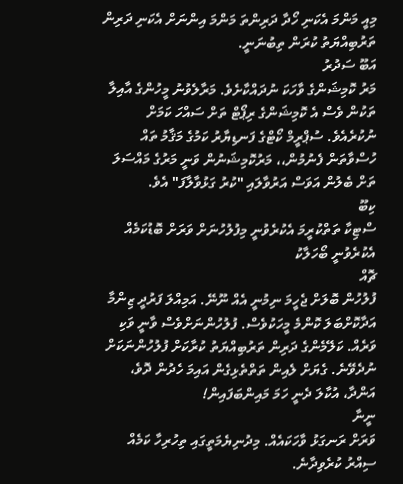މިއީ މަންމަ އެކަނި ހޯދާ ދަރިންތަ މަންމަ އިންނަށް އެކަނި ދަރިން ތަރުބިއްޔަތު ކުރަން ތިބުނަނީ.
އަބޫ ސަދުރު
މަރު ކޮމިޝަންގެ ވާހަކަ ނުދައްކާށެވެ. މަރާލެވުނު މީހުންގެ އާއިލާ ތަކުން ވެސް އެ ކޮމިޝަންގެ ރިޕޯޓް ތަށް ސައްހަ ކަމަށް ނުކުރެއެވެ. ސުޕްރީމް ކޯޓްގެ ފަނޑިޔާރު ކަމުގެ މަޤާމު ތައް ހުސްވާތަން ފެނުމުން،، މަރުކޮމިޝަނުން ވަނީ މަރުގެ މައްސަލަ ތަށް ބެލުން އަވަސް އަރުވާލައި "ކުރު ގަޅުވާލާފަ" އެވެ.
ކިބޫ
ސްޓިކާ ތަތްކުރީމަ އެކުރެވުނީ މިފުލުހުނަށް ވަރަށް ބޮޑުކަމެއް އެކުރެވުނީ ބޯހަލާކު
ޗޮއް
ފުލުހުން ބޮލަށް ޖެހީމަ ނިމުނީ އެއް ނޫނޭ. އަމިއްލަ ފަރުދީ ޒިންމާ އަދާކޮށްބަލަ ކޮންމެ މީހަކުވެސް. ފުލުހުންނަށްވެސް ވާނީ ވަކި ވަރެއް. ކަލޭމެންގެ ދަރިން ތަރުބިއްޔަތު ކުރާކަށް ފުލުހުންނަކަށް ނުދެވޭނެ. ގެޔަށް ލެއިން ތަތްތެޅިގެން އައިމަ ހެދުން ދޮވެ، އަންދާ، އުކާލަ ދެނީ ހަމަ މައިންބަފައިން!
ނީނާ
ވަރަށް ރަނގަޅު ވާހަކައެއް. މިދުނިޔެމަތީގައި ތިހުރިހާ ކަމެއް ސިއްރު ކުރެވިދާނެ.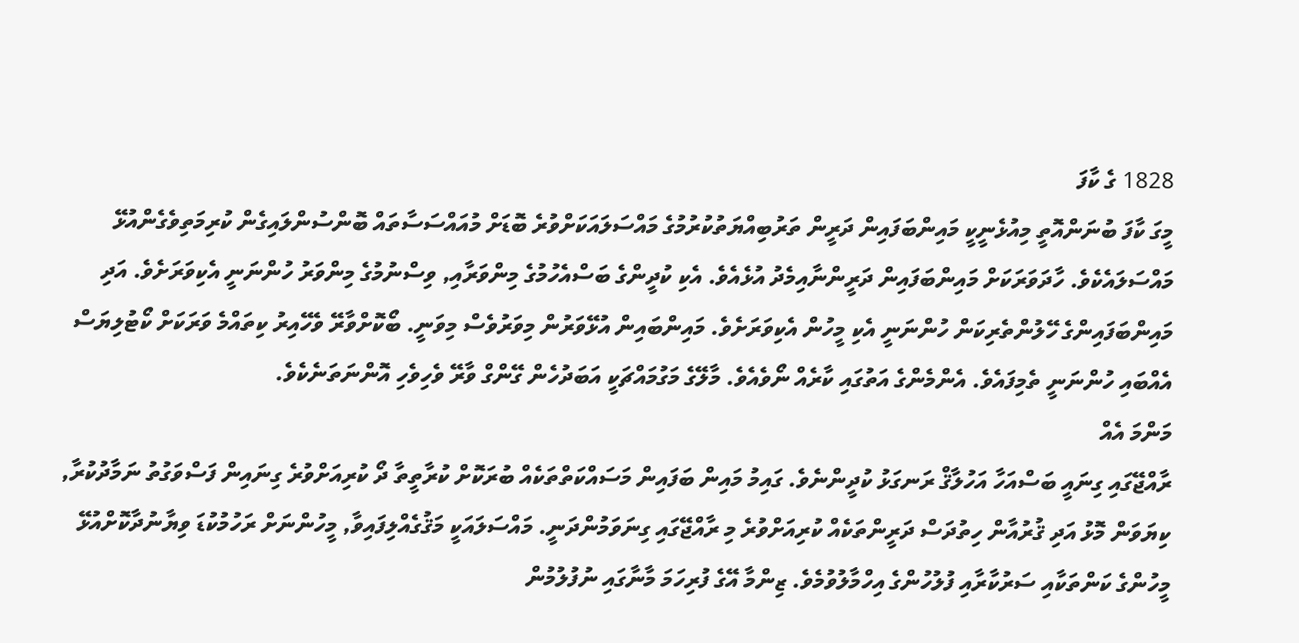1828 ގެ ކާފަ
މީގަ ކާފަ ބުނަންއޮތީ މިއުޅެނީކީ މައިންބަފައިން ދަރީން ތަރުބިއްޔަތުކުރުމުގެ މައްސަލައަކަށްވުރެ ބޮޑަށް މުއައްސަސާތައް ބޮންސުންލައިގެން ކުރިމަތިވެގެންއުޅޭ މައްސަލައެކެވެ. ހާދަވަރަކަށް މައިންބަފައިން ދަރީންނާއިމެދު އުޅެއެވެ. އެކި ކުދީންގެ ބަސްއެހުމުގެ މިންވަރާއި, ވިސްނުމުގެ މިންވަރު ހުންނަނީ އެކިވަރަށެވެ. އަދި މައިންބަފައިންގެ ހޭލުންތެރިކަން ހުންނަނީ އެކި މީހުން އެކިވަރަށެވެ. މައިންބައިން އުޅޭވަރުން މިވަރުވެސް މިވަނީ. ބޯކޮށްވާރޭ ވެހޭއިރު ކިތައްމެ ވަރަކަށް ކޯޓުލިޔަސް އެއްބައި ހުންނަނީ ތެމިފައެވެ. އެންމެންގެ އަތުގައި ކާރެއް ނޯވެއެވެ. މާލޭގެ މަގުމައްޗަކީ އަބަދުހެން ގޭންގް ވާރޭ ވެހިވެހި އޮންނަތަނެކެވެ.
މަންމަ އެއް
ރާއްޖޭގައި ގިނައީ ބަސްއަހާ އަހުލާޤް ރަނގަޅު ކުދީންނެވެ. ގައިމު މައިން ބަފައިން މަސައްކަތްތަކެއް ބުރަކޮށް ކުރާތީތާ ދޯ ކުރިއަށްވުރެ ގިނައިން ފަސްވަގުތު ނަމާދުކުރާ, ކިޔަވަން މޮޅު އަދި ޤުރުއާން ހިތުދަސް ދަރީންތަކެއް ކުރިއަށްވުރެ މި ރާއްޖޭގައި ގިނަވަމުންދަނީ. މައްސަލައަކީ މަޤުގެއްލިފައިވާ, މީހުންނަށް ރަހުމުކުޑަ ވިޔާނުދާކޮށްއުޅޭ މީހުންގެ ކަންތަކާއި ސަރުކާރާއި ފުލުހުންގެ އިހްމާލުވުމެވެ. ޒިންމާ އޭގެ ފުރިހަމަ މާނާގައި ނުފުލުމުން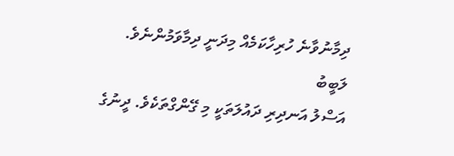ދިމާނުވާނެ ހުރިހާކަމެއް މިދަނީ ދިމާވަމުންނެވެ.
ލަބީބު
އަސްލު އަނދިރި ދައުލަތަކީ މި ގޭންގްތަކެވެ. ދީނުގެ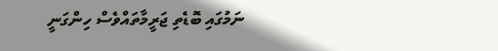ނަމުގައި ބޮޑެތި ޖަރީމާތައްވެސް ހިންގަނީ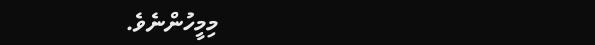މިމީހުންނެވެ.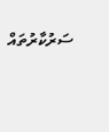ސަރުކާރުތައް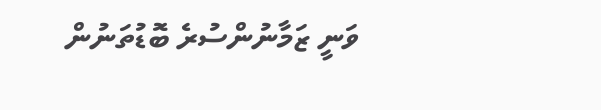ވަނީ ޒަމާނުންސުރެ ބޮޑުތަނުން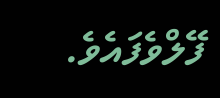ފޭލްވެފައެވެ.